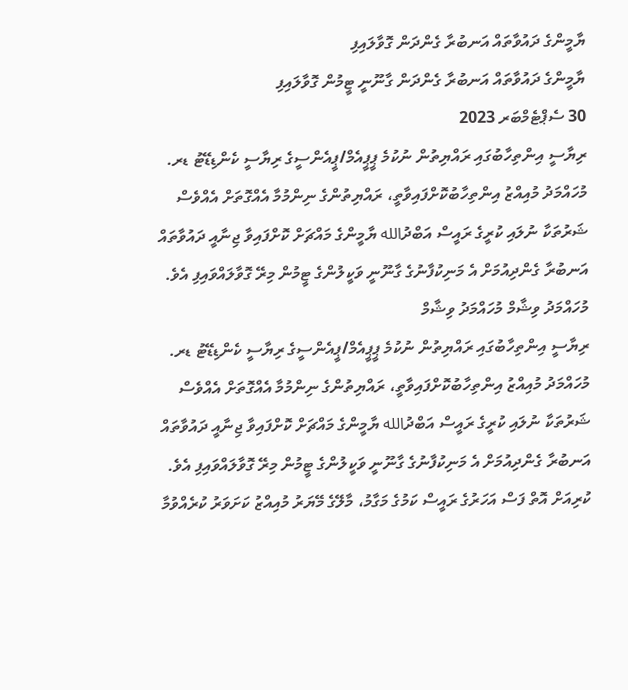ޔާމީންގެ ދައުވާތައް އަނބުރާ ގެންދަން ގޮވާލައިފި
ޔާމީންގެ ދައުވާތައް އަނބުރާ ގެންދަން ގާނޫނީ ޓީމުން ގޮވާލައިފި
30 ސެޕްޓެމްބަރ 2023
ރިޔާސީ އިންތިހާބުގައި ރައްޔިތުން ނުކުމެ ޕީޕީއެމް/ޕީއެންސީގެ ރިޔާސީ ކެންޑިޑޭޓު ޑރ. މުހައްމަދު މުއިއްޒު އިންތިހާބުކޮށްފައިވާތީ، ރައްޔިތުންގެ ނިންމުމާ އެއްގޮތަށް އެއްވެސް ޝަރުތަކާ ނުލައި ކުރީގެ ރައީސް އަބްދުالله ޔާމީންގެ މައްޗަށް ކޮށްފައިވާ ޖިނާއީ ދައުވާތައް އަނބުރާ ގެންދިއުމަށް އެ މަނިކުފާނުގެ ގާނޫނީ ވަކީލުންގެ ޓީމުން މިރޭ ގޮވާލައްވައިފި އެވެ.
މުހައްމަދު ވިޝާމް މުހައްމަދު ވިޝާމް
ރިޔާސީ އިންތިހާބުގައި ރައްޔިތުން ނުކުމެ ޕީޕީއެމް/ޕީއެންސީގެ ރިޔާސީ ކެންޑިޑޭޓު ޑރ. މުހައްމަދު މުއިއްޒު އިންތިހާބުކޮށްފައިވާތީ، ރައްޔިތުންގެ ނިންމުމާ އެއްގޮތަށް އެއްވެސް ޝަރުތަކާ ނުލައި ކުރީގެ ރައީސް އަބްދުالله ޔާމީންގެ މައްޗަށް ކޮށްފައިވާ ޖިނާއީ ދައުވާތައް އަނބުރާ ގެންދިއުމަށް އެ މަނިކުފާނުގެ ގާނޫނީ ވަކީލުންގެ ޓީމުން މިރޭ ގޮވާލައްވައިފި އެވެ.
ކުރިއަށް އޮތް ފަސް އަހަރުގެ ރައީސް ކަމުގެ މަގާމު، މާލޭގެ މޭޔަރު މުއިއްޒު ކަށަވަރު ކުރެއްވުމާ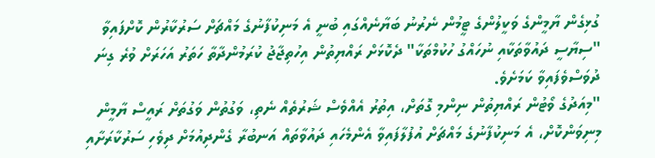ގުޅިގެން ޔާމީންގެ ވަކީލުންގެ ޓީމުން ނެރުނު ބަޔާނެއްގައި ބުނީ އެ މަނިކުފާނުގެ މައްޗަށް ސަރުކާރުން ކޮށްފައިވާ "ސިޔާސީ ދައުވާތަކާއި ނުހައްގު ހުކުމްތަކާ" ދެކޮޅަށް ރައްޔިތުން އިހުތިޖާޖު ކުރަމުންދާތާ ހަތަރު އަހަރަށް ވުރެ ގިނަ ދުވަސްވެފައިވާ ކަމަށެވެ.
"މިއަދުގެ ވޯޓުން ރައްޔިތުން ނިންމި ގޮތަށް، އިތުރު އެއްވެސް ޝަރުތެއް ނެތި، ވަގުތުން ވަގުތަށް ރައީސް ޔާމީން މިނިވަންކޮށް، އެ މަނިކުފާނުގެ މައްޗަށް އުފުލާފައިވާ އެންމެހައި ދައުވާތައް އަނބުރާ ގެންދިއުމަށް ދިވެހި ސަރުކާރަށާއި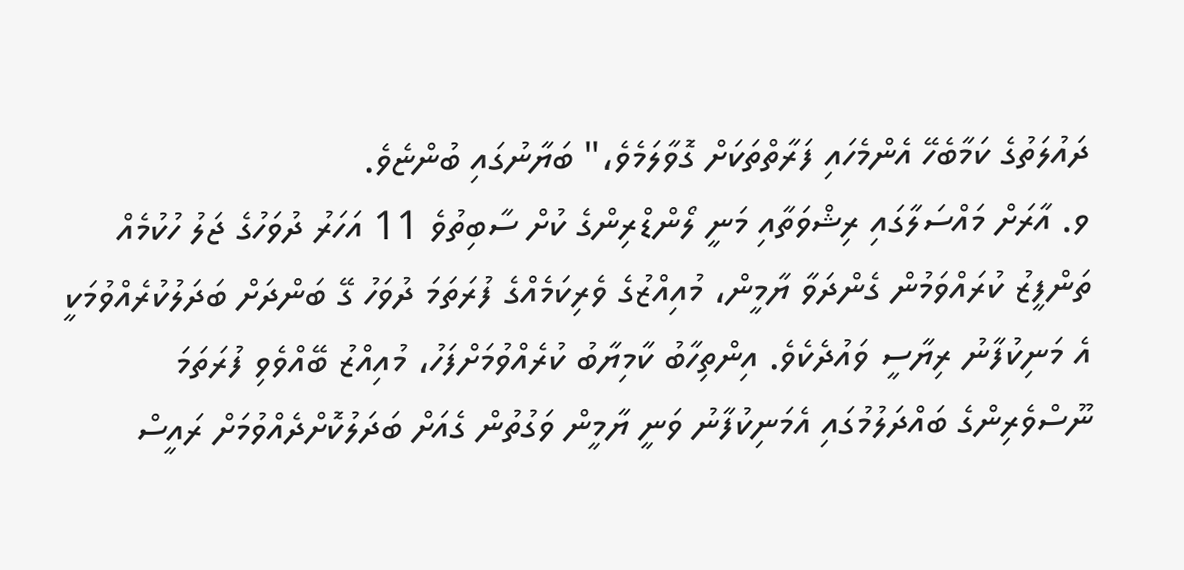ދައުލަތުގެ ކަމާބެހޭ އެންމެހައި ފަރާތްތަކަށް ގޮވާލަމެވެ،" ބަޔާނުގައި ބުންޏެވެ.
ވ. އާރަށް މައްސަލާގައި ރިޝްވަތާއި މަނީ ލޯންޑްރިންގެ ކުށް ސާބިތުވެ 11 އަހަރު ދުވަހުގެ ޖަލު ހުކުމެއް ތަންފީޒު ކުރައްވަމުން ގެންދަވާ ޔާމީން، މުއިއްޒުގެ ވެރިކަމެއްގެ ފުރަތަމަ ދުވަހު ގޭ ބަންދަށް ބަދަލުކުރެއްވުމަކީ އެ މަނިކުފާނު ރިޔާސީ ވައުދެކެވެ. އިންތިހާބު ކާމިޔާބު ކުރެއްވުމަށްފަހު، މުއިއްޒު ބޭއްވެވި ފުރަތަމަ ނޫސްވެރިންގެ ބައްދަލުމުގައި އެމަނިކުފާނު ވަނީ ޔާމީން ވަގުތުން ގެއަށް ބަދަލުކޮށްދެއްވުމަށް ރައީސް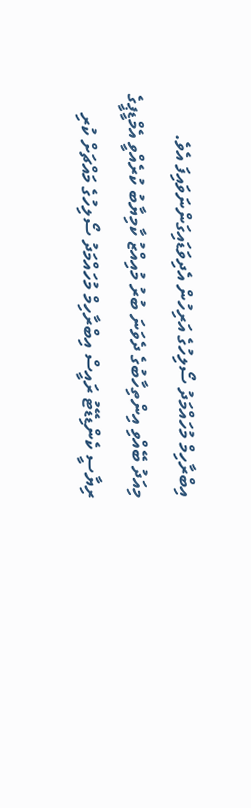އިބްރާހިމް މުހައްމަދު ސޯލިހުގެ އަރިހުން އެދިވަޑައިގަންނަވައިފަ އެވެ.
މިއަދު ބޭއްވި އިންތިހާބުގެ ދެވަނަ ބުރު މުއިއްޒު ކާމިޔާބު ކުރެއްވީ އެމްޑީޕީގެ ރިޔާސީ ކެންޑިޑޭޓު ރައީސް އިބްރާހިމް މުހައްމަދު ސޯލިހުގެ މައްޗަށް ކުރި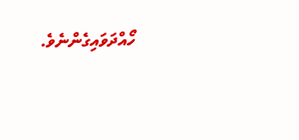ހޯއްދަވައިގެންނެވެ.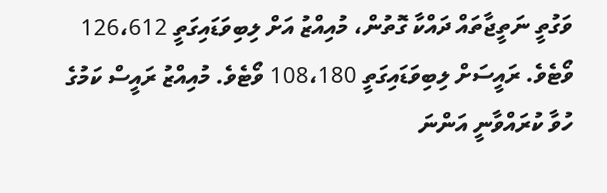ވަގުތީ ނަތީޖާތައް ދައްކާ ގޮތުން، މުއިއްޒު އަށް ލިބިވަޑައިގަތީ 126،612 ވޯޓެވެ. ރައީސަށް ލިބިވަޑައިގަތީ 108،180 ވޯޓެވެ. މުއިއްޒު ރައީސް ކަމުގެ ހުވާ ކުރައްވާނީ އަންނަ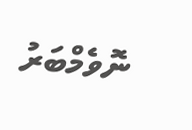ނޮވެމްބަރު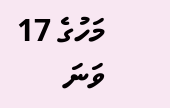މަހުގެ 17 ވަނަ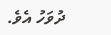ދުވަހު އެވެ.